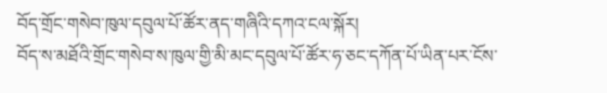བོད་གྲོང་གསེབ་ཁུལ་དབུལ་པོ་ཚོར་ནད་གཞིའི་དཀའ་ངལ་སྐོར།
བོད་ས་མཐོའི་གྲོང་གསེབ་ས་ཁུལ་གྱི་མི་མང་དབུལ་པོ་ཚོར་ཧ་ཅང་དཀོན་པོ་ཡིན་པར་ངོས་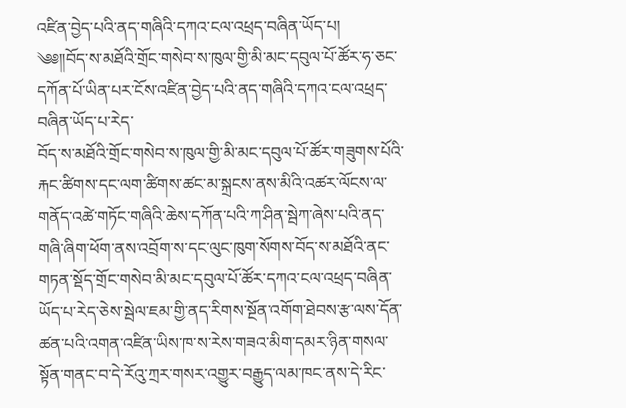འཛིན་བྱེད་པའི་ནད་གཞིའི་དཀའ་ངལ་འཕྲད་བཞིན་ཡོད་པ།
༄༅༎བོད་ས་མཐོའི་གྲོང་གསེབ་ས་ཁུལ་གྱི་མི་མང་དབུལ་པོ་ཚོར་ཧ་ཅང་དཀོན་པོ་ཡིན་པར་ངོས་འཛིན་བྱེད་པའི་ནད་གཞིའི་དཀའ་ངལ་འཕྲད་བཞིན་ཡོད་པ་རེད་
བོད་ས་མཐོའི་གྲོང་གསེབ་ས་ཁུལ་གྱི་མི་མང་དབུལ་པོ་ཚོར་གཟུགས་པོའི་རྐང་ཚིགས་དང་ལག་ཚིགས་ཚང་མ་སྐྲངས་ནས་མིའི་འཚར་ལོངས་ལ་གནོད་འཚེ་གཏོང་གཞིའི་ཆེས་དཀོན་པའི་ཀ་ཤིན་སྦེཀ་ཞེས་པའི་ནད་གཞི་ཞིག་ཕོག་ནས་འབྲོག་ས་དང་ལུང་ཁུག་སོགས་བོད་ས་མཐོའི་ནང་གཏན་སྡོད་གྲོང་གསེབ་མི་མང་དབུལ་པོ་ཚོར་དཀའ་ངལ་འཕྲད་བཞིན་ཡོད་པ་རེད་ཅེས་སྦེལ་ཇམ་གྱི་ནད་རིགས་སྔོན་འགོག་ཐེབས་རྩ་ལས་དོན་ཚན་པའི་འགན་འཛིན་ཡིས་ཁ་ས་རེས་གཟའ་མིག་དམར་ཉིན་གསལ་སྟོན་གནང་བ་དེ་རོའུ་ཀྲར་གསར་འགྱུར་བརྒྱུད་ལམ་ཁང་ནས་དེ་རིང་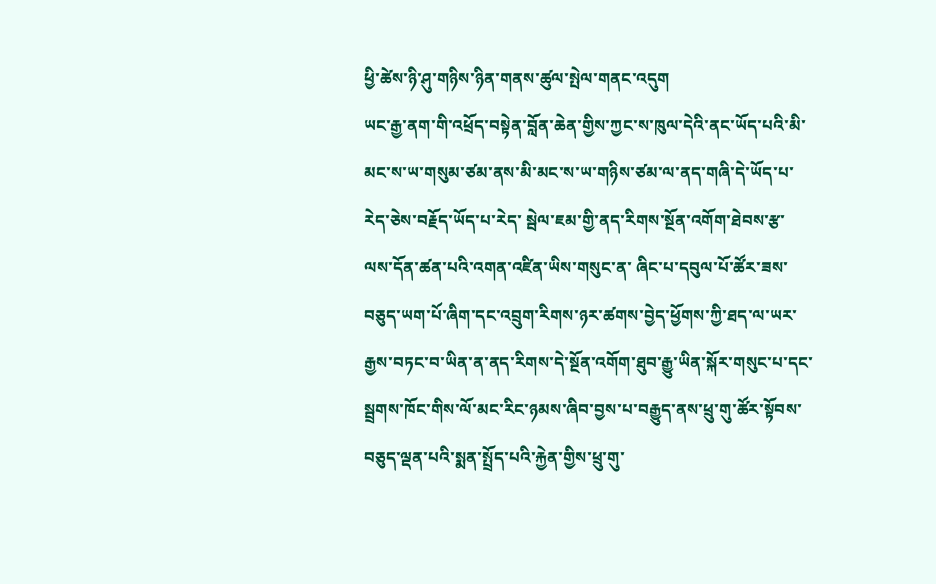ཕྱི་ཚེས་ཉི་ཤུ་གཉིས་ཉིན་གནས་ཚུལ་སྤེལ་གནང་འདུག
ཡང་རྒྱ་ནག་གི་འཕྲོད་བསྟེན་བློན་ཆེན་གྱིས་ཀྱང་ས་ཁུལ་དེའི་ནང་ཡོད་པའི་མི་མང་ས་ཡ་གསུམ་ཙམ་ནས་མི་མང་ས་ཡ་གཉིས་ཙམ་ལ་ནད་གཞི་དེ་ཡོད་པ་རེད་ཅེས་བརྗོད་ཡོད་པ་རེད་ སྦེལ་ཇམ་གྱི་ནད་རིགས་སྔོན་འགོག་ཐེབས་རྩ་ལས་དོན་ཚན་པའི་འགན་འཛིན་ཡིས་གསུང་ན་ ཞིང་པ་དབུལ་པོ་ཚོར་ཟས་བཅུད་ཡག་པོ་ཞིག་དང་འབྲུག་རིགས་ཉར་ཚགས་བྱེད་ཕྱོགས་ཀྱི་ཐད་ལ་ཡར་རྒྱས་བཏང་བ་ཡིན་ན་ནད་རིགས་དེ་སྔོན་འགོག་ཐུབ་རྒྱུ་ཡིན་སྐོར་གསུང་པ་དང་སྦྲགས་ཁོང་གིས་ལོ་མང་རིང་ཉམས་ཞིབ་བྱས་པ་བརྒྱུད་ནས་ཕྲུ་གུ་ཚོར་སྟོབས་བཅུད་ལྡན་པའི་སྨན་སྤྲོད་པའི་རྐྱེན་གྱིས་ཕྲུ་གུ་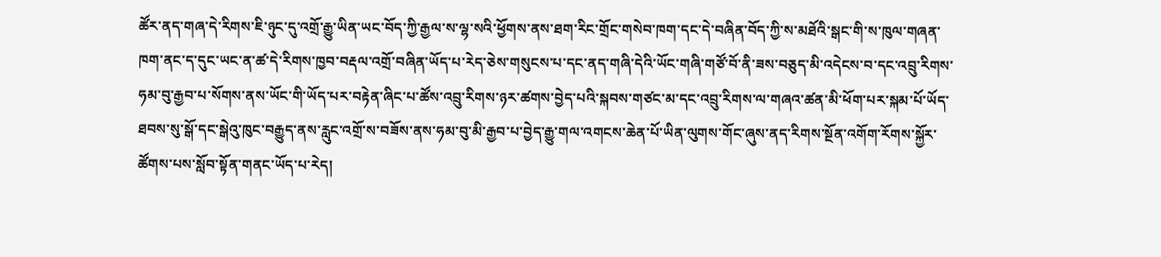ཚོར་ནད་གཞ་དེ་རིགས་ཇི་ཉུང་དུ་འགྲོ་རྒྱུ་ཡིན་ཡང་བོད་ཀྱི་རྒྱལ་ས་ལྷ་སའི་ཕྱོགས་ནས་ཐག་རིང་གྲོང་གསེབ་ཁག་དང་དེ་བཞིན་བོད་ཀྱི་ས་མཐོའི་སྒང་གི་ས་ཁུལ་གཞན་ཁག་ནང་ད་དུང་ཡང་ན་ཚ་དེ་རིགས་ཁྱབ་བརྡལ་འགྲོ་བཞིན་ཡོད་པ་རེད་ཅེས་གསུངས་པ་དང་ནད་གཞི་དེའི་ཡོང་གཞི་གཙོ་བོ་ནི་ཟས་བཅུད་མི་འདེངས་བ་དང་འབྲུ་རིགས་ཧམ་བུ་རྒྱབ་པ་སོགས་ནས་ཡོང་གི་ཡོད་པར་བརྟེན་ཞིང་པ་ཚོས་འབྲུ་རིགས་ཉར་ཚགས་བྱེད་པའི་སྐབས་གཙང་མ་དང་འབྲུ་རིགས་ལ་གཞའ་ཚན་མི་ཕོག་པར་སྐམ་པོ་ཡོད་ཐབས་སུ་སྒོ་དང་སྒེའུ་ཁུང་བརྒྱུད་ནས་རླུང་འགྲོ་ས་བཟོས་ནས་ཧམ་བུ་མི་རྒྱབ་པ་བྱེད་རྒྱུ་གལ་འགངས་ཆེན་པོ་ཡིན་ལུགས་གོང་ཞུས་ནད་རིགས་སྔོན་འགོག་རོགས་སྐྱོར་ཚོགས་པས་སློབ་སྟོན་གནང་ཡོད་པ་རེད།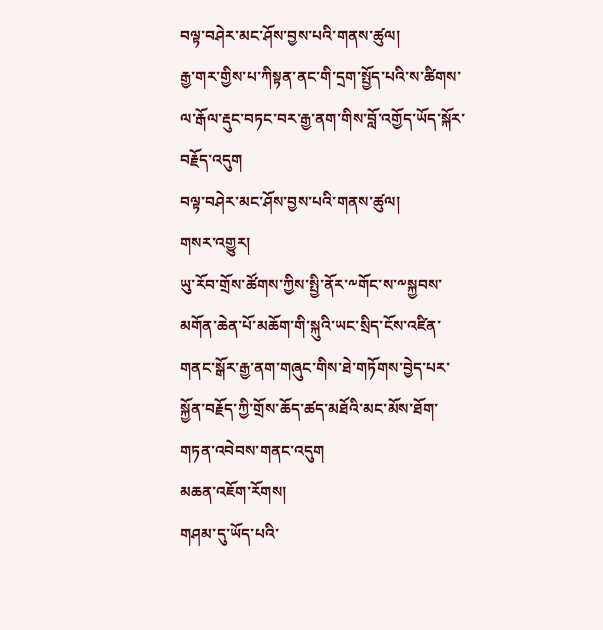བལྟ་བཤེར་མང་ཤོས་བྱས་པའི་གནས་ཚུལ།
རྒྱ་གར་གྱིས་པ་ཀིསྟན་ནང་གི་དྲག་སྤྱོད་པའི་ས་ཚིགས་ལ་རྒོལ་རྡུང་བཏང་བར་རྒྱ་ནག་གིས་བློ་འགྱོད་ཡོད་སྐོར་བརྗོད་འདུག
བལྟ་བཤེར་མང་ཤོས་བྱས་པའི་གནས་ཚུལ།
གསར་འགྱུར།
ཡུ་རོབ་གྲོས་ཚོགས་ཀྱིས་སྤྱི་ནོར་༸གོང་ས་༸སྐྱབས་མགོན་ཆེན་པོ་མཆོག་གི་སྐུའི་ཡང་སྲིད་ངོས་འཛིན་གནང་སྒོར་རྒྱ་ནག་གཞུང་གིས་ཐེ་གཏོགས་བྱེད་པར་སྐྱོན་བརྗོད་ཀྱི་གྲོས་ཆོད་ཚད་མཐོའི་མང་མོས་ཐོག་གཏན་འབེབས་གནང་འདུག
མཆན་འཇོག་རོགས།
གཤམ་དུ་ཡོད་པའི་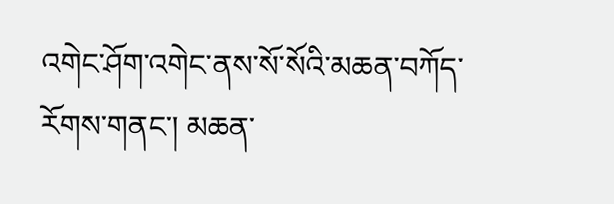འགེང་ཤོག་འགེང་ནས་སོ་སོའི་མཆན་བཀོད་རོགས་གནང་། མཆན་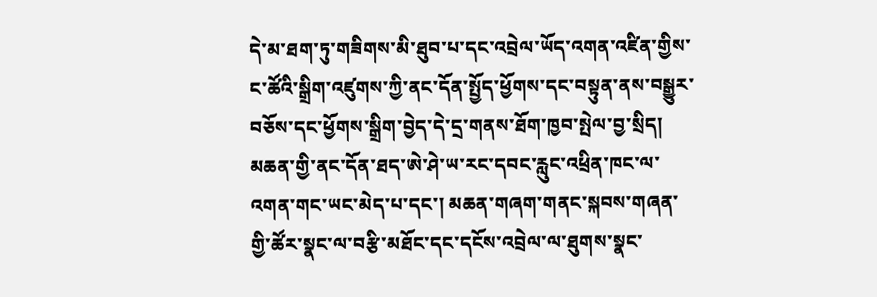དེ་མ་ཐག་ཏུ་གཟིགས་མི་ཐུབ་པ་དང་འབྲེལ་ཡོད་འགན་འཛིན་གྱིས་ང་ཚོའི་སྒྲིག་འཛུགས་ཀྱི་ནང་དོན་སྤྱོད་ཕྱོགས་དང་བསྟུན་ནས་བསྒྱུར་བཅོས་དང་ཕྱོགས་སྒྲིག་བྱེད་དེ་དྲ་གནས་ཐོག་ཁྱབ་སྤེལ་བྱ་སྲིད། མཆན་གྱི་ནང་དོན་ཐད་ཨེ་ཤེ་ཡ་རང་དབང་རླུང་འཕྲིན་ཁང་ལ་འགན་གང་ཡང་མེད་པ་དང་། མཆན་གཞག་གནང་སྐབས་གཞན་གྱི་ཚོར་སྣང་ལ་བརྩི་མཐོང་དང་དངོས་འབྲེལ་ལ་ཐུགས་སྣང་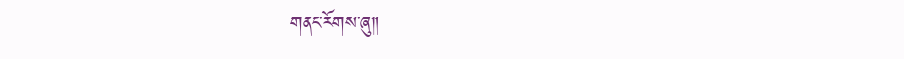གནང་རོགས་ཞུ༎